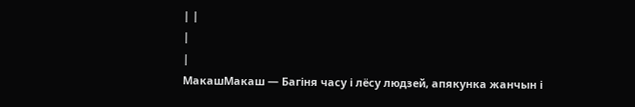| |
|
|
МакашМакаш — Багіня часу і лёсу людзей, апякунка жанчын і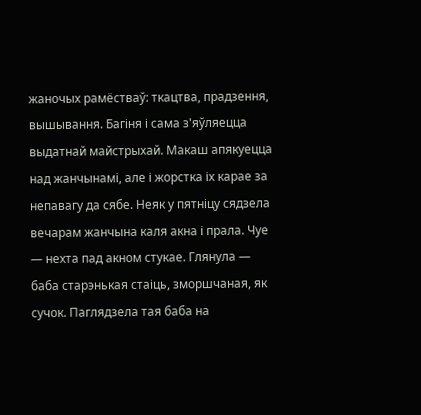жаночых рамёстваў: ткацтва, прадзення, вышывання. Багіня і сама з'яўляецца выдатнай майстрыхай. Макаш апякуецца над жанчынамі, але і жорстка іх карае за непавагу да сябе. Неяк у пятніцу сядзела вечарам жанчына каля акна і прала. Чуе — нехта пад акном стукае. Глянула — баба старэнькая стаіць, зморшчаная, як сучок. Паглядзела тая баба на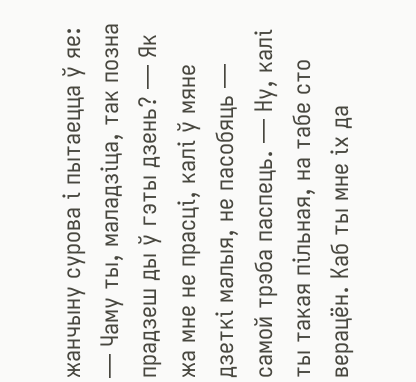жанчыну сурова і пытаецца ў яе: — Чаму ты, маладзіца, так позна прадзеш ды ў гэты дзень? — Як жа мне не прасці, калі ў мяне дзеткі малыя, не пасобяць — самой трэба паспець. — Ну, калі ты такая пільная, на табе сто верацён. Каб ты мне іх да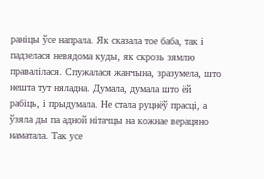раніцы ўсе напрала. Як сказала тое баба, так і падзелася невядома куды, як скрозь зямлю правалілася. Спужалася жанчына, зразумела, што нешта тут няладна. Думала, думала што ёй рабіць, і прыдумала. Не стала руцнёў прасці, а ўзяла ды па адной нітачцы на кожнае верацяно наматала. Так усе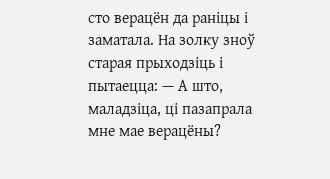сто верацён да раніцы і заматала. На золку зноў старая прыходзіць і пытаецца: — А што, маладзіца, ці пазапрала мне мае верацёны?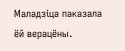Маладзіца паказала ёй верацёны.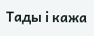Тады і кажа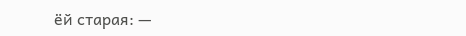ёй старая: —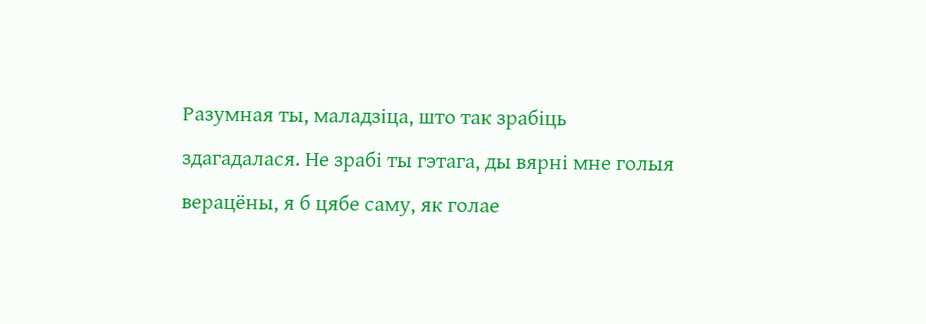Разумная ты, маладзіца, што так зрабіць здагадалася. Не зрабі ты гэтага, ды вярні мне голыя верацёны, я б цябе саму, як голае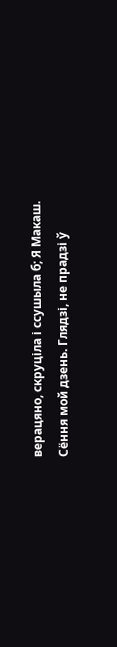верацяно, скруціла і ссушыла б; Я Макаш. Сёння мой дзень. Глядзі, не прадзі ў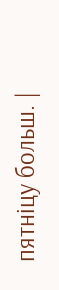пятніцу больш. |